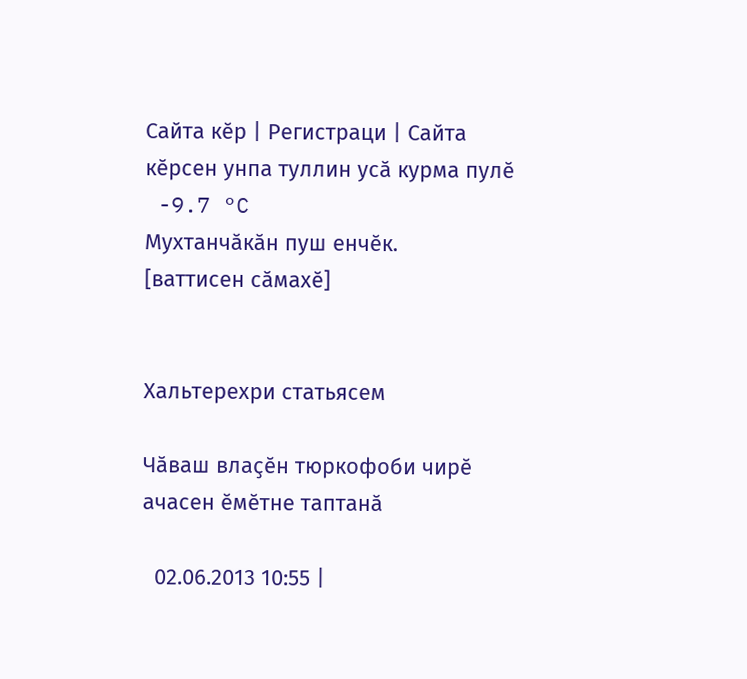Сайта кӗр | Регистраци | Сайта кӗрсен унпа туллин усӑ курма пулӗ
 -9.7 °C
Мухтанчӑкӑн пуш енчӗк.
[ваттисен сӑмахӗ]


Хальтерехри статьясем

Чӑваш влаҫӗн тюркофоби чирӗ ачасен ӗмӗтне таптанӑ

  02.06.2013 10:55 |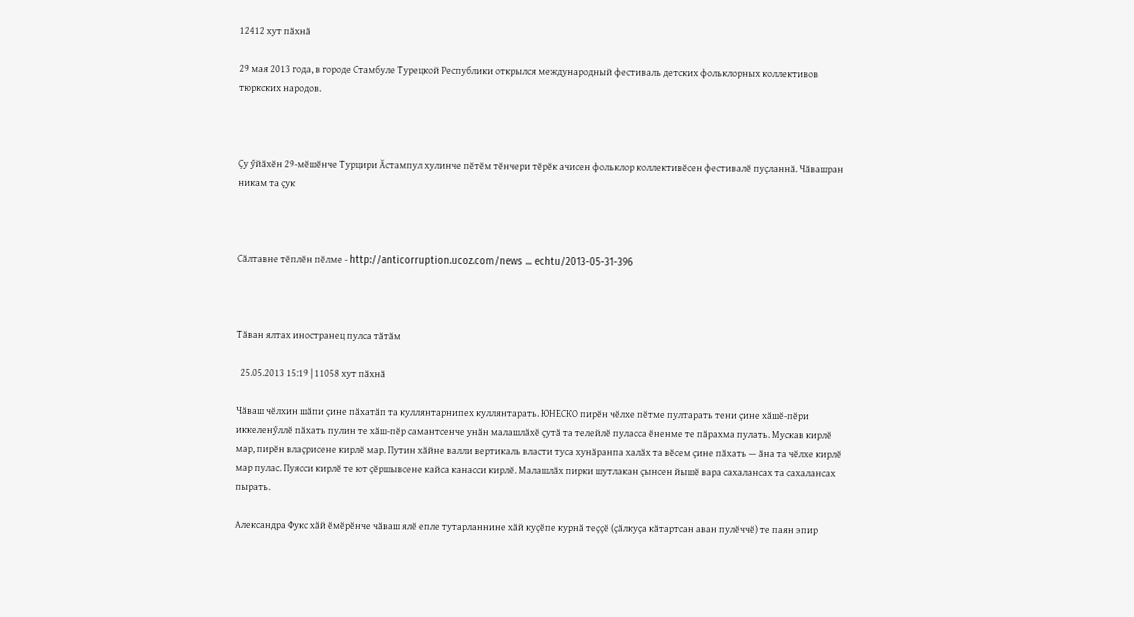12412 хут пӑхнӑ

29 мая 2013 года, в городе Стамбуле Турецкой Республики открылся международный фестиваль детских фольклорных коллективов тюркских народов.



Ҫу ӳйӑхӗн 29-мӗшӗнче Турцири Ӑстампул хулинче пӗтӗм тӗнчери тӗрӗк ачисен фольклор коллективӗсен фестивалӗ пуҫланнӑ. Чӑвашран никам та ҫук



Сӑлтавне тӗплӗн пӗлме - http://anticorruption.ucoz.com/news ... echtu/2013-05-31-396



Тӑван ялтах иностранец пулса тӑтӑм

  25.05.2013 15:19 | 11058 хут пӑхнӑ

Чӑваш чӗлхин шӑпи ҫине пӑхатӑп та куллянтарнипех куллянтарать. ЮНЕСКО пирӗн чӗлхе пӗтме пултарать тени ҫине хӑшӗ-пӗри иккеленӳллӗ пӑхать пулин те хӑш-пӗр самантсенче унӑн малашлӑхӗ ҫутӑ та телейлӗ пуласса ӗненме те пӑрахма пулать. Мускав кирлӗ мар, пирӗн влаҫрисене кирлӗ мар. Путин хӑйне валли вертикаль власти туса хунӑранпа халӑх та вӗсем ҫине пӑхать — ӑна та чӗлхе кирлӗ мар пулас. Пуясси кирлӗ те ют ҫӗршывсене кайса канасси кирлӗ. Малашлӑх пирки шутлакан ҫынсен йышӗ вара сахалансах та сахалансах пырать.

Александра Фукс хӑй ӗмӗрӗнче чӑваш ялӗ епле тутарланнине хӑй куҫӗпе курнӑ теҫҫӗ (ҫӑлкуҫа кӑтартсан аван пулӗччӗ) те паян эпир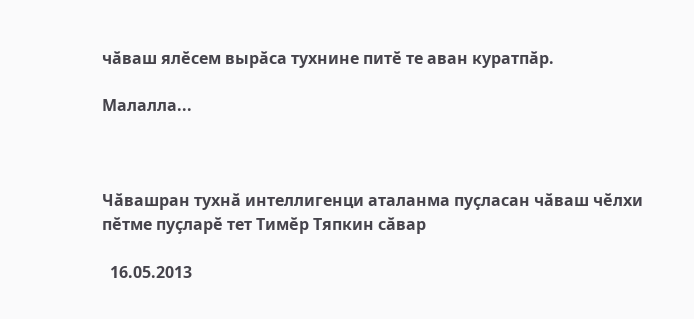чӑваш ялӗсем вырӑса тухнине питӗ те аван куратпӑр.

Малалла...



Чӑвашран тухнӑ интеллигенци аталанма пуҫласан чӑваш чӗлхи пӗтме пуҫларӗ тет Тимӗр Тяпкин сӑвар

  16.05.2013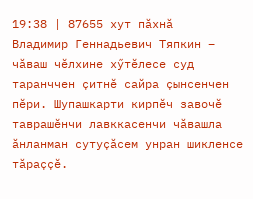19:38 | 87655 хут пӑхнӑ
Владимир Геннадьевич Тяпкин – чӑваш чӗлхине хӳтӗлесе суд таранччен ҫитнӗ сайра ҫынсенчен пӗри. Шупашкарти кирпӗч завочӗ таврашӗнчи лавккасенчи чӑвашла ӑнланман сутуҫӑсем унран шикленсе тӑраҫҫӗ.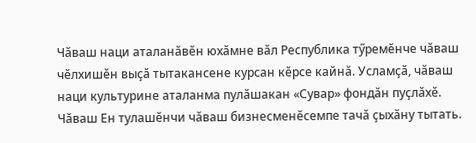Чӑваш наци аталанӑвӗн юхӑмне вӑл Республика тӳремӗнче чӑваш чӗлхишӗн выҫӑ тытакансене курсан кӗрсе кайнӑ. Усламҫӑ, чӑваш наци культурине аталанма пулӑшакан «Сувар» фондӑн пуҫлӑхӗ. Чӑваш Ен тулашӗнчи чӑваш бизнесменӗсемпе тачӑ ҫыхӑну тытать.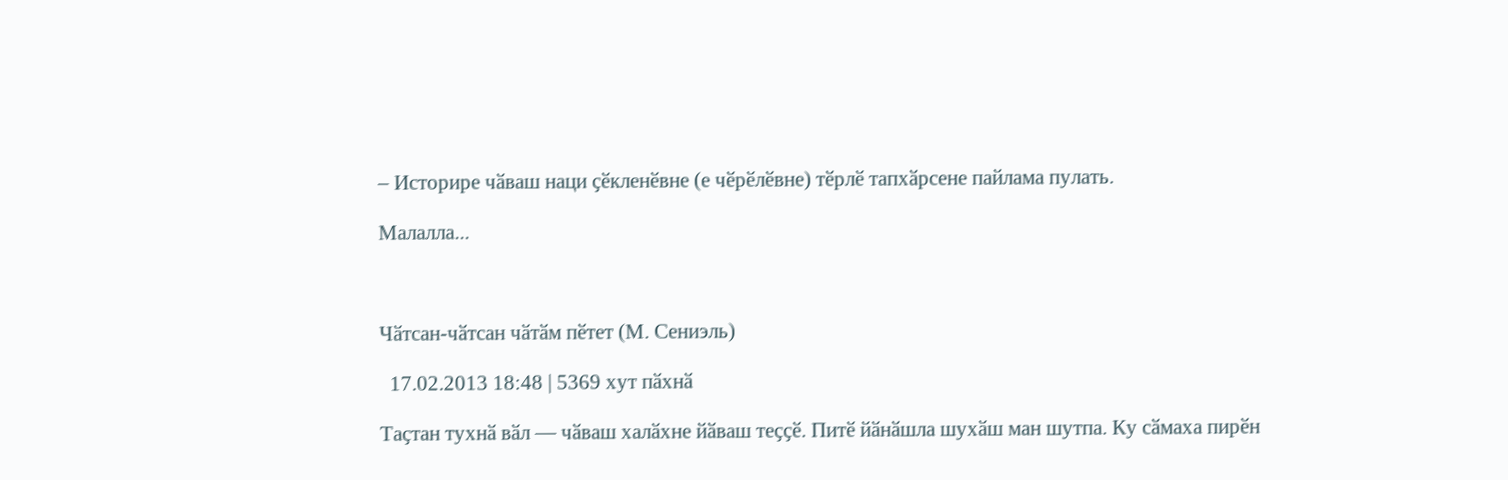– Историре чӑваш наци ҫӗкленӗвне (е чӗрӗлӗвне) тӗрлӗ тапхӑрсене пайлама пулать.

Малалла...



Чӑтсан-чӑтсан чӑтӑм пӗтет (М. Сениэль)

  17.02.2013 18:48 | 5369 хут пӑхнӑ

Таҫтан тухнӑ вӑл — чӑваш халӑхне йӑваш теҫҫӗ. Питӗ йӑнӑшла шухӑш ман шутпа. Ку сӑмаха пирӗн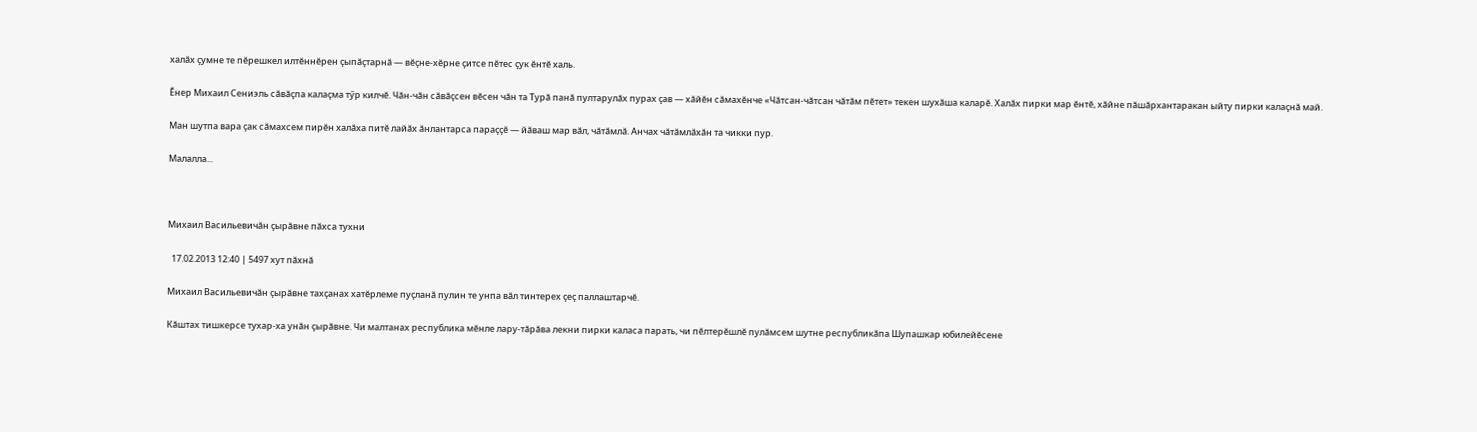халӑх ҫумне те пӗрешкел илтӗннӗрен ҫыпӑҫтарнӑ — вӗҫне-хӗрне ҫитсе пӗтес ҫук ӗнтӗ халь.

Ӗнер Михаил Сениэль сӑвӑҫпа калаҫма тӳр килчӗ. Чӑн-чӑн сӑвӑҫсен вӗсен чӑн та Турӑ панӑ пултарулӑх пурах ҫав — хӑйӗн сӑмахӗнче «Чӑтсан-чӑтсан чӑтӑм пӗтет» текен шухӑша каларӗ. Халӑх пирки мар ӗнтӗ, хӑйне пӑшӑрхантаракан ыйту пирки калаҫнӑ май.

Ман шутпа вара ҫак сӑмахсем пирӗн халӑха питӗ лайӑх ӑнлантарса параҫҫӗ — йӑваш мар вӑл, чӑтӑмлӑ. Анчах чӑтӑмлӑхӑн та чикки пур.

Малалла...



Михаил Васильевичӑн ҫырӑвне пӑхса тухни

  17.02.2013 12:40 | 5497 хут пӑхнӑ

Михаил Васильевичӑн ҫырӑвне тахҫанах хатӗрлеме пуҫланӑ пулин те унпа вӑл тинтерех ҫеҫ паллаштарчӗ.

Кӑштах тишкерсе тухар-ха унӑн ҫырӑвне. Чи малтанах республика мӗнле лару-тӑрӑва лекни пирки каласа парать, чи пӗлтерӗшлӗ пулӑмсем шутне республикӑпа Шупашкар юбилейӗсене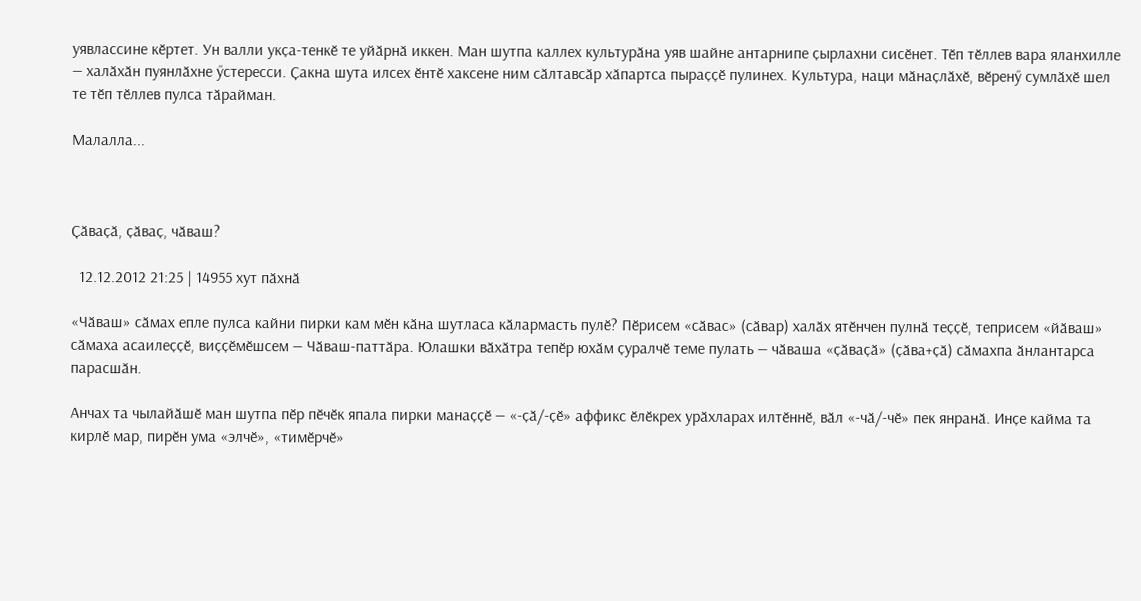уявлассине кӗртет. Ун валли укҫа-тенкӗ те уйӑрнӑ иккен. Ман шутпа каллех культурӑна уяв шайне антарнипе ҫырлахни сисӗнет. Тӗп тӗллев вара яланхилле — халӑхӑн пуянлӑхне ӳстересси. Ҫакна шута илсех ӗнтӗ хаксене ним сӑлтавсӑр хӑпартса пыраҫҫӗ пулинех. Культура, наци мӑнаҫлӑхӗ, вӗренӳ сумлӑхӗ шел те тӗп тӗллев пулса тӑрайман.

Малалла...



Ҫӑваҫӑ, ҫӑваҫ, чӑваш?

  12.12.2012 21:25 | 14955 хут пӑхнӑ

«Чӑваш» сӑмах епле пулса кайни пирки кам мӗн кӑна шутласа кӑлармасть пулӗ? Пӗрисем «сӑвас» (сӑвар) халӑх ятӗнчен пулнӑ теҫҫӗ, теприсем «йӑваш» сӑмаха асаилеҫҫӗ, виҫҫӗмӗшсем — Чӑваш-паттӑра. Юлашки вӑхӑтра тепӗр юхӑм ҫуралчӗ теме пулать — чӑваша «ҫӑваҫӑ» (ҫӑва+ҫӑ) сӑмахпа ӑнлантарса парасшӑн.

Анчах та чылайӑшӗ ман шутпа пӗр пӗчӗк япала пирки манаҫҫӗ — «-ҫӑ/-ҫӗ» аффикс ӗлӗкрех урӑхларах илтӗннӗ, вӑл «-чӑ/-чӗ» пек янранӑ. Инҫе кайма та кирлӗ мар, пирӗн ума «элчӗ», «тимӗрчӗ»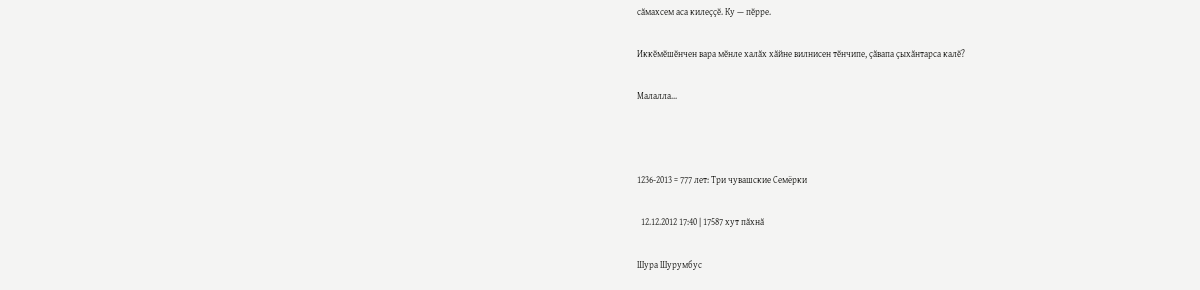сӑмахсем аса килеҫҫӗ. Ку — пӗрре.

Иккӗмӗшӗнчен вара мӗнле халӑх хӑйне вилнисен тӗнчипе, ҫӑвапа ҫыхӑнтарса калӗ?

Малалла...



1236-2013 = 777 лет: Три чувашские Семёрки

  12.12.2012 17:40 | 17587 хут пӑхнӑ

Шура Шурумбус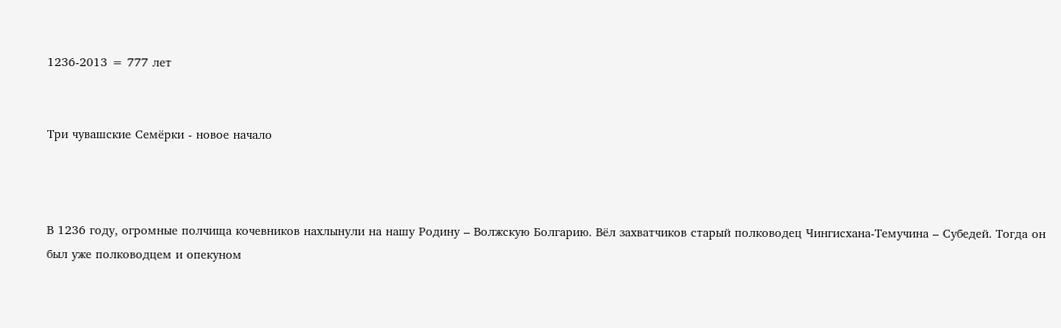1236-2013 = 777 лет


Три чувашские Семёрки - новое начало



В 1236 году, огромные полчища кочевников нахлынули на нашу Родину – Волжскую Болгарию. Вёл захватчиков старый полководец Чингисхана-Темучина – Субедей. Тогда он был уже полководцем и опекуном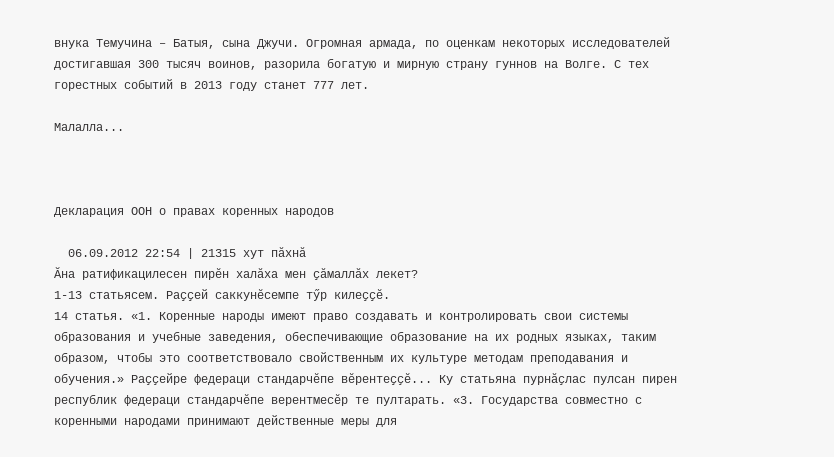внука Темучина – Батыя, сына Джучи. Огромная армада, по оценкам некоторых исследователей достигавшая 300 тысяч воинов, разорила богатую и мирную страну гуннов на Волге. С тех горестных событий в 2013 году станет 777 лет.

Малалла...



Декларация ООН о правах коренных народов

  06.09.2012 22:54 | 21315 хут пӑхнӑ
Ӑна ратификацилесен пирӗн халӑха мен ҫӑмаллӑх лекет?
1-13 статьясем. Раҫҫей саккунӗсемпе тӳр килеҫҫӗ.
14 статья. «1. Коренные народы имеют право создавать и контролировать свои системы образования и учебные заведения, обеспечивающие образование на их родных языках, таким образом, чтобы это соответствовало свойственным их культуре методам преподавания и обучения.» Раҫҫейре федераци стандарчӗпе вӗрентеҫҫӗ... Ку статьяна пурнӑҫлас пулсан пирен республик федераци стандарчӗпе верентмесӗр те пултарать. «3. Государства совместно с коренными народами принимают действенные меры для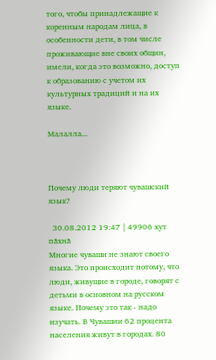того, чтобы принадлежащие к коренным народам лица, в особенности дети, в том числе проживающие вне своих общин, имели, когда это возможно, доступ к образованию с учетом их культурных традиций и на их языке.

Малалла...



Почему люди теряют чувашский язык?

  30.08.2012 19:47 | 49906 хут пӑхнӑ
Многие чуваши не знают своего языка. Это происходит потому, что люди, живущие в городе, говорят с детьми в основном на русском языке. Почему это так - надо изучать. В Чувашии 62 процента населения живут в городах. 80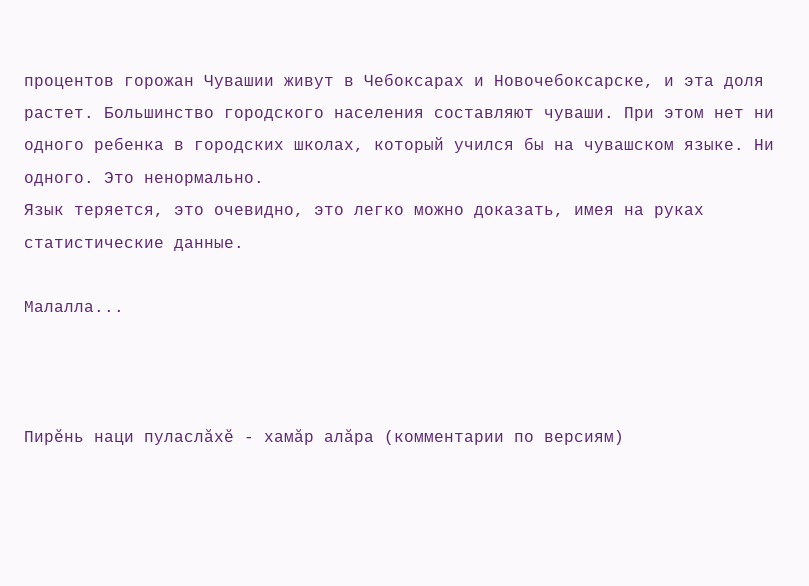процентов горожан Чувашии живут в Чебоксарах и Новочебоксарске, и эта доля растет. Большинство городского населения составляют чуваши. При этом нет ни одного ребенка в городских школах, который учился бы на чувашском языке. Ни одного. Это ненормально.
Язык теряется, это очевидно, это легко можно доказать, имея на руках статистические данные.

Малалла...



Пирӗнь наци пуласлӑхӗ - хамӑр алӑра (комментарии по версиям)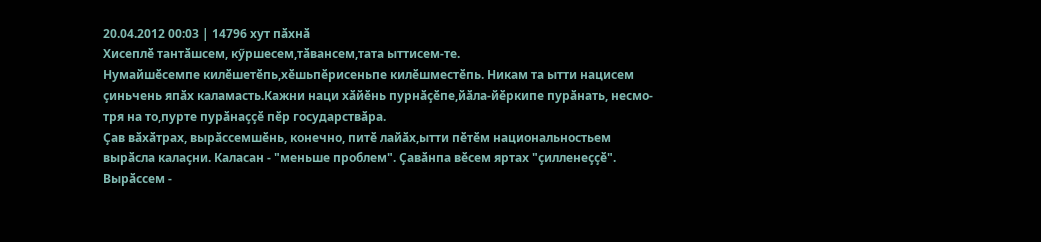20.04.2012 00:03 | 14796 хут пӑхнӑ
Хисеплӗ тантӑшсем, кӳршесем,тӑвансем,тата ыттисем-те.
Нумайшӗсемпе килӗшетӗпь,хӗшьпӗрисеньпе килӗшместӗпь. Никам та ытти нацисем ҫиньчень япӑх каламасть.Кажни наци хӑйӗнь пурнӑҫӗпе,йӑла-йӗркипе пурӑнать, несмо-тря на то,пурте пурӑнаҫҫӗ пӗр государствӑра.
Ҫав вӑхӑтрах, вырӑссемшӗнь, конечно, питӗ лайӑх,ытти пӗтӗм национальностьем вырӑсла калаҫни. Каласан - "меньше проблем". Ҫавӑнпа вӗсем яртах "ҫилленеҫҫӗ". Вырӑссем -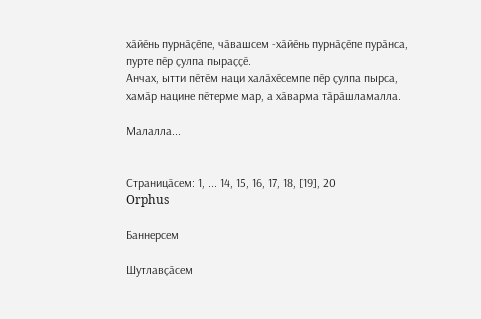хӑйӗнь пурнӑҫӗпе, чӑвашсем -хӑйӗнь пурнӑҫӗпе пурӑнса, пурте пӗр ҫулпа пыраҫҫӗ.
Анчах, ытти пӗтӗм наци халӑхӗсемпе пӗр ҫулпа пырса, хамӑр нацине пӗтерме мар, а хӑварма тӑрӑшламалла.

Малалла...


Страницӑсем: 1, ... 14, 15, 16, 17, 18, [19], 20
Orphus

Баннерсем

Шутлавҫӑсем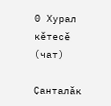0 Хурал кӗтесӗ (чат)

Ҫанталӑк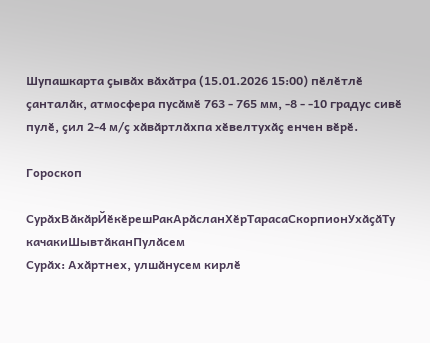Шупашкарта ҫывӑх вӑхӑтра (15.01.2026 15:00) пӗлӗтлӗ ҫанталӑк, атмосфера пусӑмӗ 763 - 765 мм, -8 - -10 градус сивӗ пулӗ, ҫил 2-4 м/ҫ хӑвӑртлӑхпа хӗвелтухӑҫ енчен вӗрӗ.

Гороскоп

СурӑхВӑкӑрЙӗкӗрешРакАрӑсланХӗрТарасаСкорпионУхӑҫӑТу качакиШывтӑканПулӑсем
Сурӑх: Ахӑртнех, улшӑнусем кирлӗ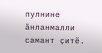пулнине ӑнланмалли самант ҫитӗ.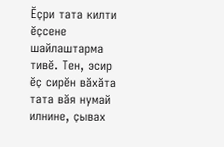Ӗҫри тата килти ӗҫсене шайлаштарма тивӗ. Тен, эсир ӗҫ сирӗн вӑхӑта тата вӑя нумай илнине, ҫывах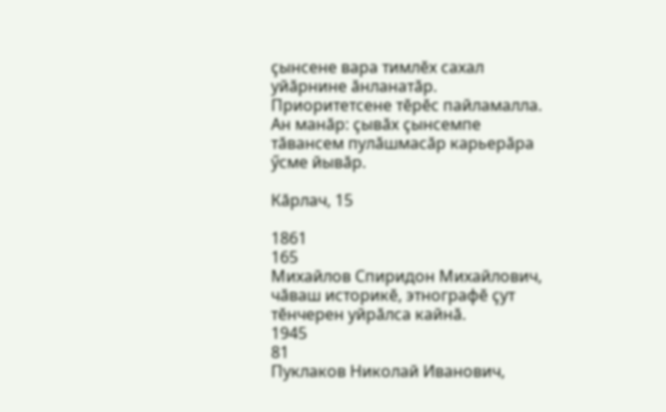ҫынсене вара тимлӗх сахал уйӑрнине ӑнланатӑр. Приоритетсене тӗрӗс пайламалла. Ан манӑр: ҫывӑх ҫынсемпе тӑвансем пулӑшмасӑр карьерӑра ӳсме йывӑр.

Кӑрлач, 15

1861
165
Михайлов Спиридон Михайлович, чӑваш историкӗ, этнографӗ ҫут тӗнчерен уйрӑлса кайнӑ.
1945
81
Пуклаков Николай Иванович,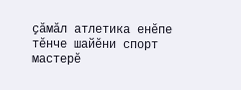ҫӑмӑл атлетика енӗпе тӗнче шайӗни спорт мастерӗ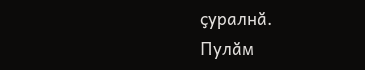ҫуралнӑ.
Пулӑм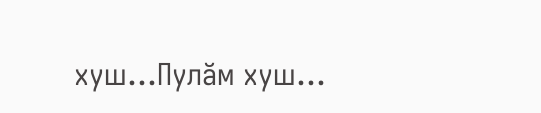хуш...Пулӑм хуш...